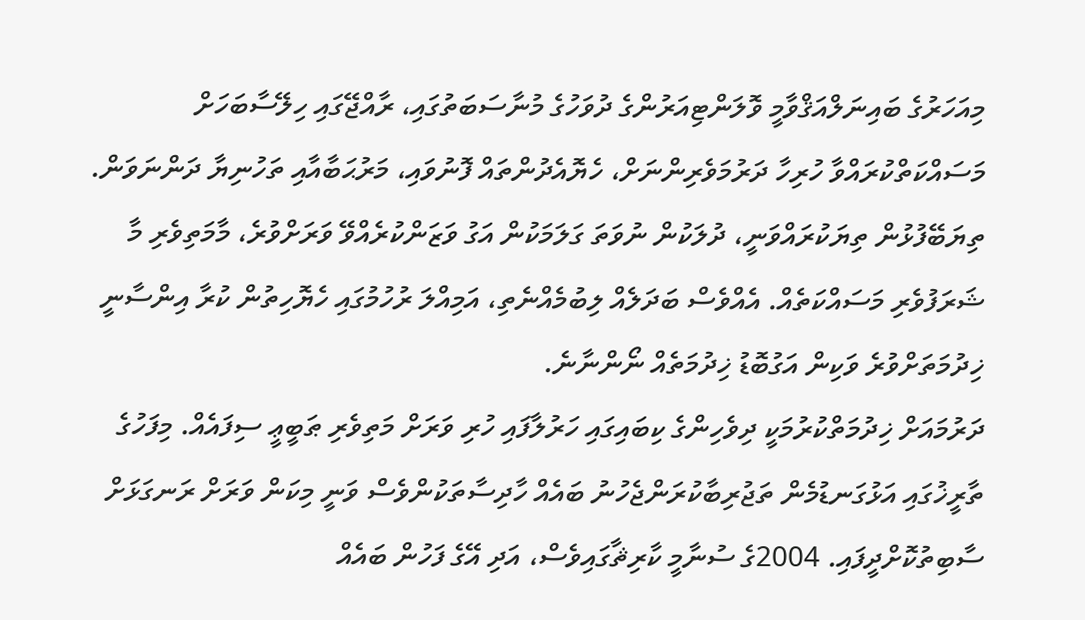މިއަހަރުގެ ބައިނަލްއަޤްވާމީ ވޮލަންޓިއަރުންގެ ދުވަހުގެ މުނާސަބަތުގައި، ރާއްޖޭގައި ހިލޭސާބަހަށް މަސައްކަތްކުރައްވާ ހުރިހާ ދަރުމަވެރިންނަށް، ހެޔޮއެދުންތައް ފޮނުވައި، މަރުޙަބާއާއި ތަހުނިޔާ ދަންނަވަން. ތިޔަބޭފުޅުން ތިޔަކުރައްވަނީ، ދުލަކުން ނުވަތަ ގަލަމަކުން އަގު ވަޒަންކުރެއްވޭ ވަރަށްވުރެ، މާމަތިވެރި މާ ޝަރަފުވެރި މަސައްކަތެއް. އެއްވެސް ބަދަލެއް ލިބުމެއްނެތި، އަމިއްލަ ރުހުމުގައި ހެޔޮހިތުން ކުރާ އިންސާނީ ޚިދުމަތަށްވުރެ ވަކިން އަގުބޮޑު ޚިދުމަތެއް ނޯންނާނެ.
ދަރުމައަށް ޚިދުމަތްކުރުމަކީ ދިވެހިންގެ ކިބައިގައި ހަރުލާފައި ހުރި ވަރަށް މަތިވެރި ޠަބީޢީ ސިފައެއް. މިފަހުގެ ތާރީޚުގައި އަޅުގަނޑުމެން ތަޖުރިބާކުރަންޖެހުނު ބައެއް ހާދިސާތަކުންވެސް ވަނީ މިކަން ވަރަށް ރަނގަޅަށް ސާބިތުކޮށްދީފައި. 2004ގެ ސުނާމީ ކާރިޘާގައިވެސް، އަދި އޭގެ ފަހުން ބައެއް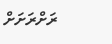ރަށްރަށަށް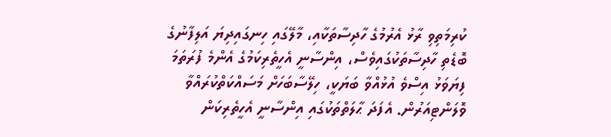ކުރިމަތިވި ރާޅު އެރުމުގެ ހާދިސާތަކާއި، މާލޭގައި ހިނގައިދިޔަ އަލިފާނުގެ ބޮޑެތި ހާދިސާތަކުގައިވެސް، އިންސާނީ އެހީތެރިކަމުގެ އެންމެ ފުރަތަމަ ފިޔަވަޅު އިސްވެ އުޅުއްވާ ބަޔަކީ، ހިލޭސާބަހަށް މަސައްކަތްކުރައްވާ ވޮލަންޓިއަރުން. އެފަދަ ޙާލަތްތަކުގައި އިންސާނީ އެހީތެރިކަން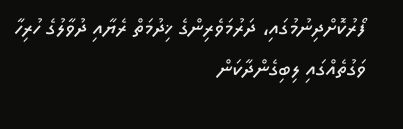ފޯރުކޮށްދިނުމުގައި، ދަރުމަވެރިންގެ ޚިދުމަތް ރެޔާއި ދުވާލުގެ ހުރިހާ ވަގުތެއްގައި ލިބިގެންދާކަން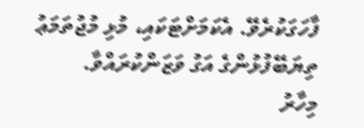ފާހަގަކުރެވޭ. އެކަމަށްޓަކައި، މުޅި މުޖުތަމަޢު ތިޔަބޭފުޅުންގެ އަގު ވަޒަންކުރައްވާ.
މިހާރު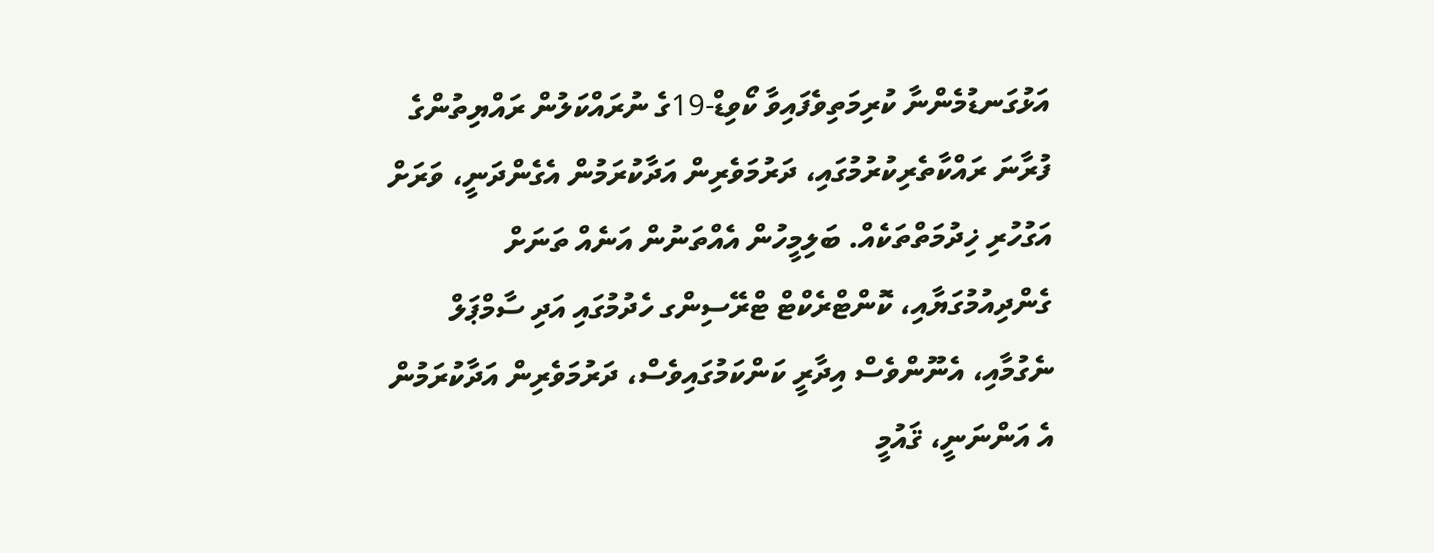އަޅުގަނޑުމެންނާ ކުރިމަތިވެފައިވާ ކޯވިޑް-19ގެ ނުރައްކަލުން ރައްޔިތުންގެ ފުރާނަ ރައްކާތެރިކުރުމުގައި، ދަރުމަވެރިން އަދާކުރަމުން އެގެންދަނީ، ވަރަށް އަގުހުރި ޚިދުމަތްތަކެއް. ބަލިމީހުން އެއްތަނުން އަނެއް ތަނަށް ގެންދިއުމުގަޔާއި، ކޮންޓްރެކްޓް ޓްރޭސިންގ ހެދުމުގައި އަދި ސާމްޕަލް ނެގުމާއި، އެނޫންވެސް އިދާރީ ކަންކަމުގައިވެސް، ދަރުމަވެރިން އަދާކުރަމުން    އެ އަންނަނީ، ޤައުމީ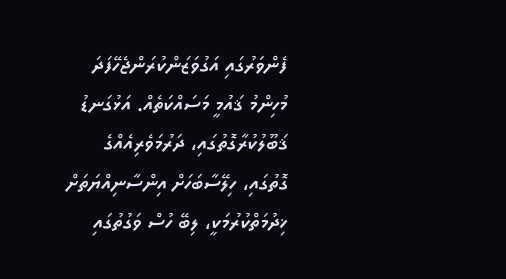ފެންވަރުގައި އަގުވަޒަންކުރަންޖެހޭފަދަ މުހިންމު ޤައުމީ މަސައްކަތެއް. އަޅުގަނޑު ޤަބޫލުކުރާގޮތުގައި، ދަރުމަވެރިއެއްގެ ގޮތުގައި، ހިލޭސާބަހަށް އިންސާނިއްޔަތަށް ޚިދުމަތްކުރުމަކީ، ލިބޭ ހުސް ވަގުތުގައި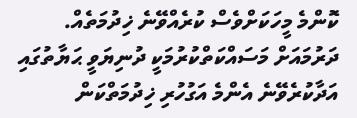ކޮންމެ މީހަކަށްވެސް ކުރެއްވޭނެ ޚިދުމަތެއް. ދަރުމައަށް މަސައްކަތްކުރުމަކީ ދުނިޔަވީ ޙަޔާތުގައި އަދާކުރެވޭނެ އެންމެ އަގުހުރި ޚިދުމަތްކަން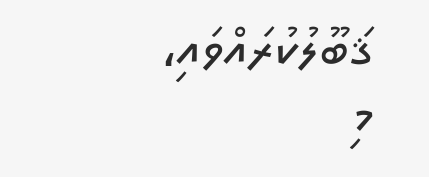ޤަބޫލުކުރައްވައި، މި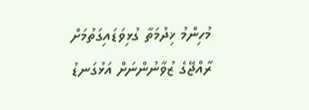މުހިންމު ޚިދުމަތާ ގުޅިވަޑައިގަތުމަށް ރާއްޖޭގެ ޒުވާނުންނަށް އަޅުގަނޑު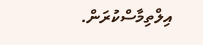އިލްތިމާސްކުރަން.